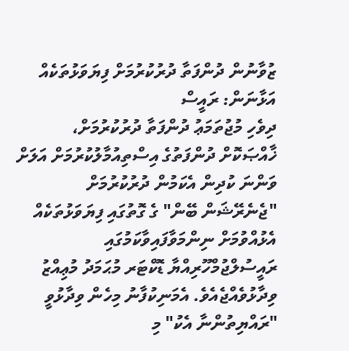ޒުވާނުން ދުންފަތާ ދުރުކުރުމަށް ފިޔަވަޅުތަކެއް އަޅާނަން: ރައީސް
ދިވެހި މުޖުތަމަޢު ދުންފަތާ ދުރުކުރުމަށް، ޚާއްޞަކޮށް ދުންފަތުގެ އިސްތިއުމާލުކުރުމަށް އަލަށް ވަންނަ ކުދިން އެކަމުން ދުރުކުރުމަށް "ޖެނެރޭޝަން ބޭން" ގެ ގޮތުގައި ފިޔަވަޅުތަކެއް އެޅުއްވުމަށް ނިންމަވާފައިވާކަމުގައި ރައީސުލްޖުމްހޫރިއްޔާ ޑޮކްޓަރ މުޙަމަދު މުޢިއްޒު ވިދާޅުވެއްޖެއެވެ. އެމަނިކުފާނު މިހެން ވިދާޅުވީ "ރައްޔިތުންނާ އެކު" މި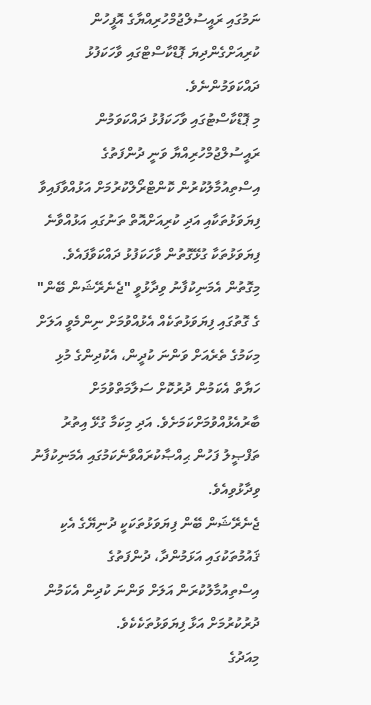ނަމުގައި ރައީސުލްޖުމްހުރިއްޔާގެ އޮފީހުން ކުރިއަށްގެންދިޔަ ޕޮޑްކާސްޓްގައި ވާހަކަފުޅު ދައްކަވަމުންނެވެ.
މި ޕޮޑްކާސްޓުގައި ވާހަކަފުޅު ދައްކަވަމުން ރައީސުލްޖުމްހުރިއްޔާ ވަނީ ދުންފަތުގެ އިސްތިއުމާލުކުރުން ކޮންޓްރޯލްކުރުމަށް އަޅުއްވާފައިވާ ފިޔަވަޅުތަކާއި އަދި ކުރިއަށްއޮތް ތަނުގައި އަޅުއްވާނެ ފިޔަވަޅުތަކާ ގުޅޭގޮތުން ވާހަކަފުޅު ދައްކަވާފައެވެ. މިގޮތުން އެމަނިކުފާނު ވިދާޅުވީ "ޖެނެރޭޝަން ބޭން" ގެ ގޮތުގައި ފިޔަވަޅުތަކެއް އެޅުއްވުމަށް ނިންމެވީ އަލަށް މިކަމުގެ ތެރެއަށް ވަންނަ ކުދީން، އެކުދިންގެ މުޅި ހަޔާތް އެކަމުން ދުރުކޮށް ސަލާމަތްވުމަށް ބާރުއެޅުއްވުމަށްކަމަށެވެ. އަދި މިކަމާ ގުޅޭ އިތުރު ތަފްޞީލު ފަހުން ޙިއްޞާކުރައްވާނެކަމުގައި އެމަނިކުފާނު ވިދާޅުވިއެވެ.
ޖެނެރޭޝަން ބޭން ފިޔަވަޅުތަކަކީ ދުނިޔޭގެ އެކި ޤައުމުތަކުގައި އަޅަމުންދާ، ދުންފަތުގެ އިސްތިއުމާލުކުރަން އަލަށް ވަންނަ ކުދިން އެކަމުން ދުރުކުރުމަށް އަޅާ ފިޔަވަޅުތަކެކެވެ.
މިއަދުގެ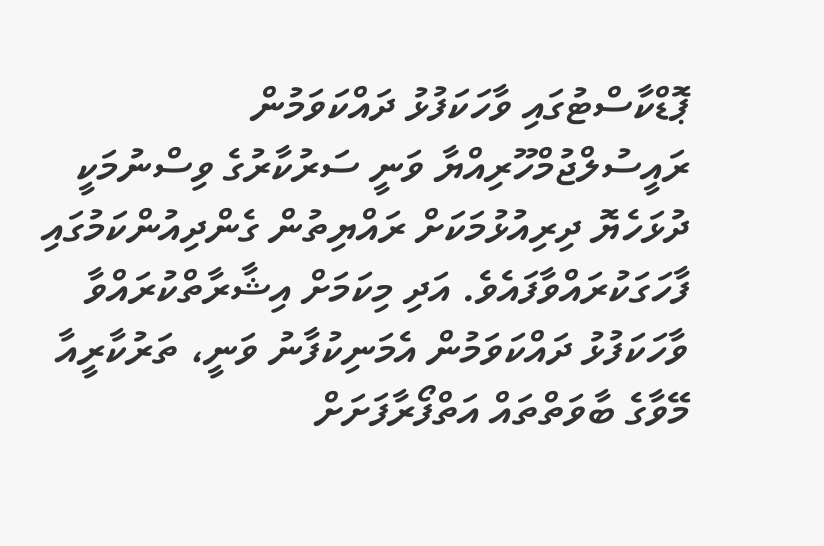ޕޮޑްކާސްޓުގައި ވާހަކަފުޅު ދައްކަވަމުން ރައީސުލްޖުމްހޫރިއްޔާ ވަނީ ސަރުކާރުގެ ވިސްނުމަކީ ދުޅަހެޔޮ ދިރިއުޅުމަކަށް ރައްޔިތުން ގެންދިއުންކަމުގައި ފާހަގަކުރައްވާފައެވެ. އަދި މިކަމަށް އިޝާރާތްކުރައްވާ ވާހަކަފުޅު ދައްކަވަމުން އެމަނިކުފާނު ވަނީ، ތަރުކާރީއާ މޭވާގެ ބާވަތްތައް އަތްފޯރާފަށަށް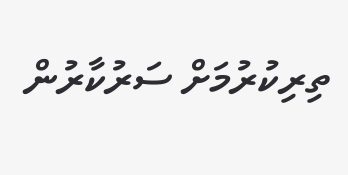ތިރިކުރުމަށް ސަރުކާރުން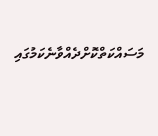މަސައްކަތްކޮށްދެއްވާނެކަމުގައި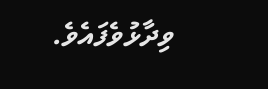ވިދާޅުވެފައެވެ.